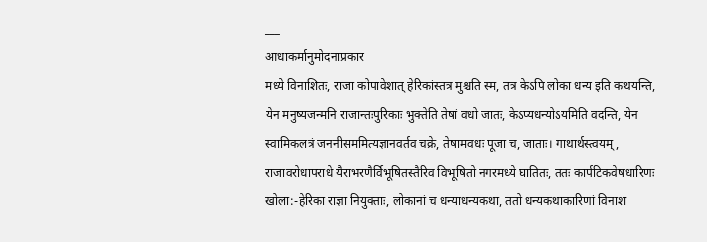___
आधाकर्मानुमोदनाप्रकार
मध्ये विनाशितः, राजा कोपावेशात् हेरिकांस्तत्र मुश्चति स्म, तत्र केऽपि लोका धन्य इति कथयन्ति, येन मनुष्यजन्मनि राजान्तःपुरिकाः भुक्तेति तेषां वधो जातः, केऽप्यधन्योऽयमिति वदन्ति, येन स्वामिकलत्रं जननीसममित्यज्ञानवर्तव चक्रे, तेषामवधः पूजा च, जाताः। गाथार्थस्त्वयम् , राजावरोधापराधे यैराभरणैर्विभूषितस्तैरिव विभूषितो नगरमध्ये घातितः, ततः कार्पटिकवेषधारिणः खोला:-हेरिका राज्ञा नियुक्ताः, लोकानां च धन्याधन्यकथा, ततो धन्यकथाकारिणां विनाश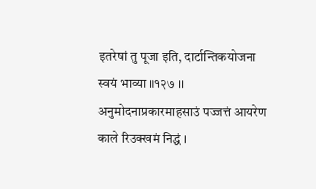इतरेषां तु पूजा इति, दार्टान्तिकयोजना स्वयं भाव्या ॥१२७ ।। अनुमोदनाप्रकारमाहसाउं पज्जत्तं आयरेण काले रिउक्खमं निद्धं ।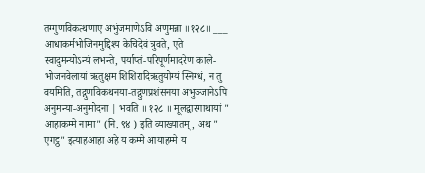तग्गुणविकत्थणाए अभुंजमाणेऽवि अणुमन्ना ॥१२८॥ ___ आधाकर्मभोजिनमुद्दिश्य केचिदेवं त्रुवते, एते स्वादुमन्योऽन्यं लभन्ते, पर्याप्तं-परिपूर्णमादरेण काले-भोजनवेलायां ऋतुक्षम शिशिरादिऋतुयोग्यं स्निग्धं, न तु वयमिति, तद्गुणविकथनया-तद्गुणप्रशंसनया अभुञ्जानेऽपि अनुमन्या-अनुमोदना | भवति ॥ १२८ ॥ मूलद्वारगाथायां " आहाकम्मे नामा" (नि. ९४ ) इति व्याख्यातम् , अथ " एगट्ठ" इत्याहआहा अहे य कम्मे आयाहम्मे य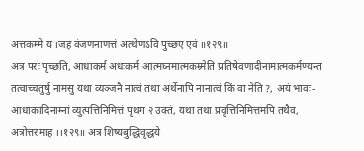अत्तकम्मे य ।जह वंजणनाणत्तं अत्थेणऽवि पुच्छए एवं ॥१२९॥
अत्र परः पृच्छति, आधाकर्म अधःकर्म आत्मघ्नमात्मकम्र्मेति प्रतिषेवणादीनामात्मकर्मण्यन्त तत्वाच्चतुर्षु नामसु यथा व्यञ्जनै नात्वं तथा अर्थेनापि नानात्वं किं वा नेति ?, अयं भावः-आधाकादिनाम्नां व्युत्पत्तिनिमित्तं पृथग २ उक्तं, यथा तथा प्रवृत्तिनिमित्तमपि तथैव, अत्रोत्तरमाह ।।१२९॥ अत्र शिष्यबुद्धिवृद्धये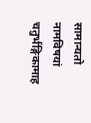सामान्यतो नामविषयां चतुर्भङ्गिकामाह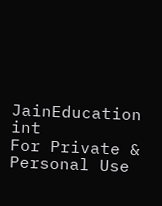JainEducation int
For Private & Personal Use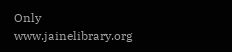Only
www.jainelibrary.org